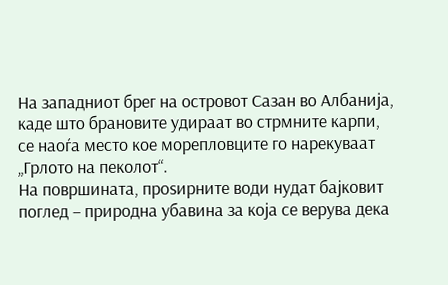На западниот брег на островот Сазан во Албанија, каде што брановите удираат во стрмните карпи, се наоѓа место кое морепловците го нарекуваат „Грлото на пеколот“.
На површината, проѕирните води нудат бајковит поглед – природна убавина за која се верува дека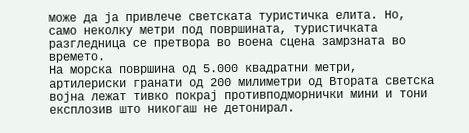може да ја привлече светската туристичка елита. Но, само неколку метри под површината, туристичката разгледница се претвора во воена сцена замрзната во времето.
На морска површина од 5.000 квадратни метри, артилериски гранати од 200 милиметри од Втората светска војна лежат тивко покрај противподморнички мини и тони експлозив што никогаш не детонирал.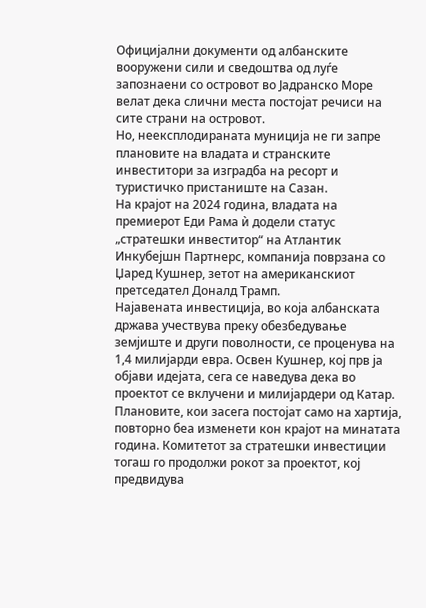Официјални документи од албанските вооружени сили и сведоштва од луѓе запознаени со островот во Јадранско Море велат дека слични места постојат речиси на сите страни на островот.
Но, неексплодираната муниција не ги запре плановите на владата и странските инвеститори за изградба на ресорт и туристичко пристаниште на Сазан.
На крајот на 2024 година, владата на премиерот Еди Рама ѝ додели статус „стратешки инвеститор“ на Атлантик Инкубејшн Партнерс, компанија поврзана со Џаред Кушнер, зетот на американскиот претседател Доналд Трамп.
Најавената инвестиција, во која албанската држава учествува преку обезбедување земјиште и други поволности, се проценува на 1,4 милијарди евра. Освен Кушнер, кој прв ја објави идејата, сега се наведува дека во проектот се вклучени и милијардери од Катар.
Плановите, кои засега постојат само на хартија, повторно беа изменети кон крајот на минатата година. Комитетот за стратешки инвестиции тогаш го продолжи рокот за проектот, кој предвидува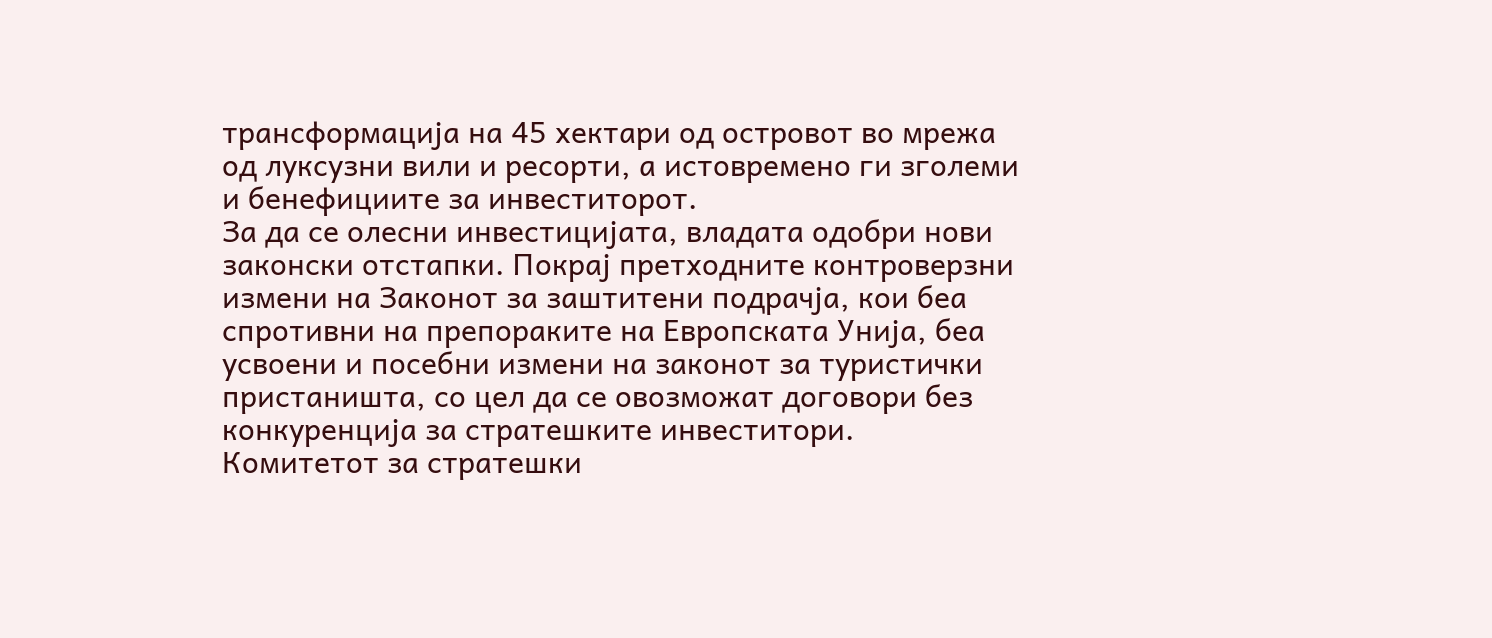трансформација на 45 хектари од островот во мрежа од луксузни вили и ресорти, а истовремено ги зголеми и бенефициите за инвеститорот.
За да се олесни инвестицијата, владата одобри нови законски отстапки. Покрај претходните контроверзни измени на Законот за заштитени подрачја, кои беа спротивни на препораките на Европската Унија, беа усвоени и посебни измени на законот за туристички пристаништа, со цел да се овозможат договори без конкуренција за стратешките инвеститори.
Комитетот за стратешки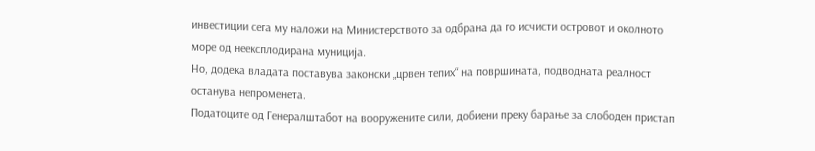инвестиции сега му наложи на Министерството за одбрана да го исчисти островот и околното море од неексплодирана муниција.
Но, додека владата поставува законски „црвен тепих“ на површината, подводната реалност останува непроменета.
Податоците од Генералштабот на вооружените сили, добиени преку барање за слободен пристап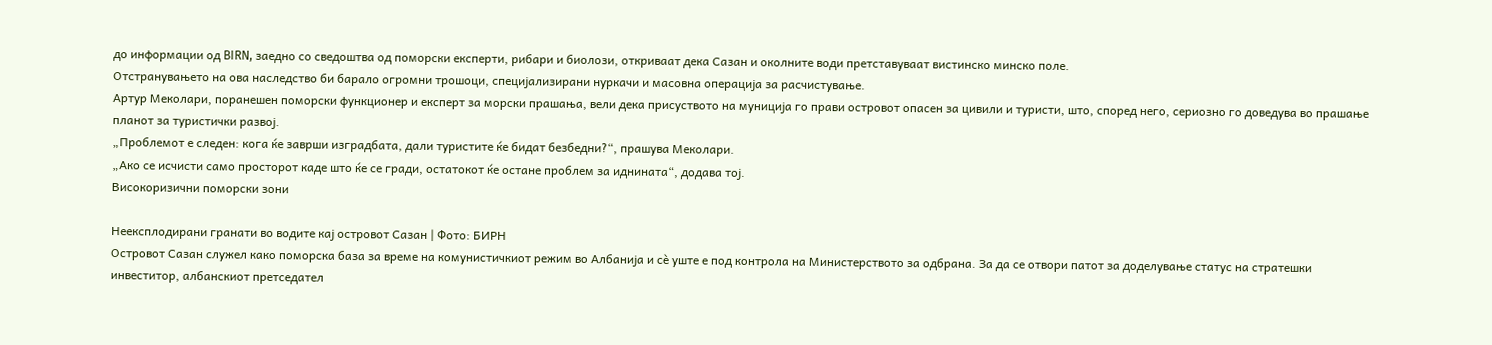до информации од BIRN, заедно со сведоштва од поморски експерти, рибари и биолози, откриваат дека Сазан и околните води претставуваат вистинско минско поле.
Отстранувањето на ова наследство би барало огромни трошоци, специјализирани нуркачи и масовна операција за расчистување.
Артур Меколари, поранешен поморски функционер и експерт за морски прашања, вели дека присуството на муниција го прави островот опасен за цивили и туристи, што, според него, сериозно го доведува во прашање планот за туристички развој.
„Проблемот е следен: кога ќе заврши изградбата, дали туристите ќе бидат безбедни?“, прашува Меколари.
„Ако се исчисти само просторот каде што ќе се гради, остатокот ќе остане проблем за иднината“, додава тој.
Високоризични поморски зони

Неексплодирани гранати во водите кај островот Сазан | Фото: БИРН
Островот Сазан служел како поморска база за време на комунистичкиот режим во Албанија и сè уште е под контрола на Министерството за одбрана. За да се отвори патот за доделување статус на стратешки инвеститор, албанскиот претседател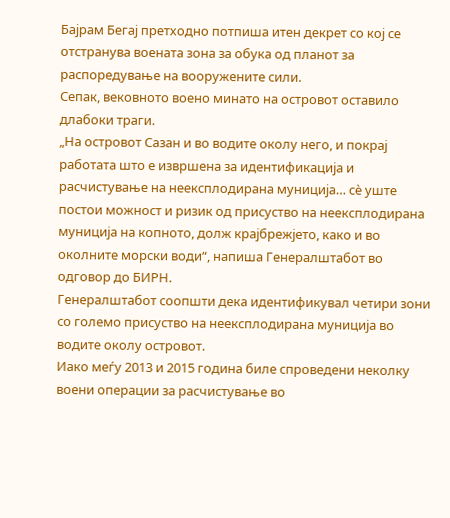Бајрам Бегај претходно потпиша итен декрет со кој се отстранува воената зона за обука од планот за распоредување на вооружените сили.
Сепак, вековното воено минато на островот оставило длабоки траги.
„На островот Сазан и во водите околу него, и покрај работата што е извршена за идентификација и расчистување на неексплодирана муниција… сè уште постои можност и ризик од присуство на неексплодирана муниција на копното, долж крајбрежјето, како и во околните морски води“, напиша Генералштабот во одговор до БИРН.
Генералштабот соопшти дека идентификувал четири зони со големо присуство на неексплодирана муниција во водите околу островот.
Иако меѓу 2013 и 2015 година биле спроведени неколку воени операции за расчистување во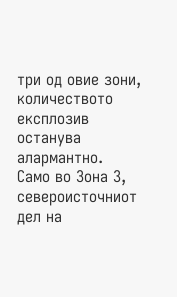три од овие зони, количеството експлозив останува алармантно.
Само во Зона 3, североисточниот дел на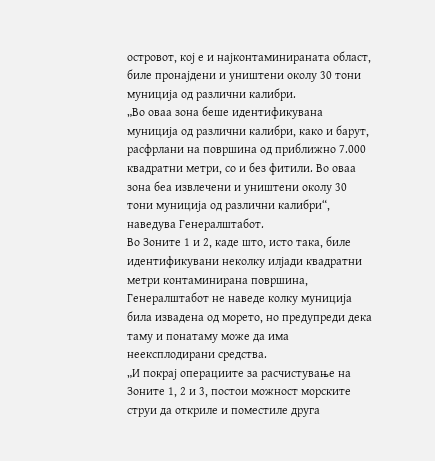островот, кој е и најконтаминираната област, биле пронајдени и уништени околу 30 тони муниција од различни калибри.
„Во оваа зона беше идентификувана муниција од различни калибри, како и барут, расфрлани на површина од приближно 7.000 квадратни метри, со и без фитили. Во оваа зона беа извлечени и уништени околу 30 тони муниција од различни калибри“, наведува Генералштабот.
Во Зоните 1 и 2, каде што, исто така, биле идентификувани неколку илјади квадратни метри контаминирана површина, Генералштабот не наведе колку муниција била извадена од морето, но предупреди дека таму и понатаму може да има неексплодирани средства.
„И покрај операциите за расчистување на Зоните 1, 2 и 3, постои можност морските струи да откриле и поместиле друга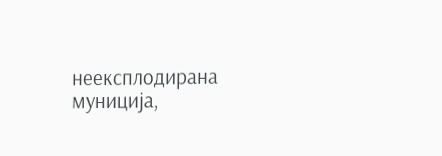неексплодирана муниција,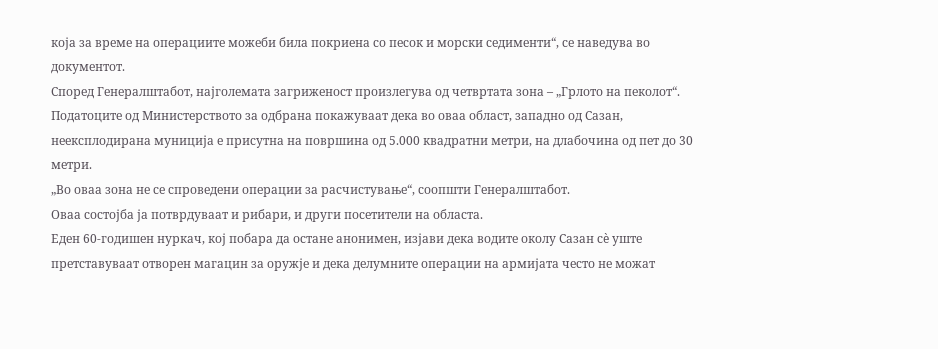која за време на операциите можеби била покриена со песок и морски седименти“, се наведува во документот.
Според Генералштабот, најголемата загриженост произлегува од четвртата зона – „Грлото на пеколот“.
Податоците од Министерството за одбрана покажуваат дека во оваа област, западно од Сазан, неексплодирана муниција е присутна на површина од 5.000 квадратни метри, на длабочина од пет до 30 метри.
„Во оваа зона не се спроведени операции за расчистување“, соопшти Генералштабот.
Оваа состојба ја потврдуваат и рибари, и други посетители на областа.
Еден 60-годишен нуркач, кој побара да остане анонимен, изјави дека водите околу Сазан сè уште претставуваат отворен магацин за оружје и дека делумните операции на армијата често не можат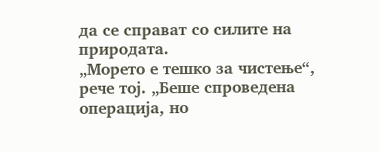да се справат со силите на природата.
„Морето е тешко за чистење“, рече тој. „Беше спроведена операција, но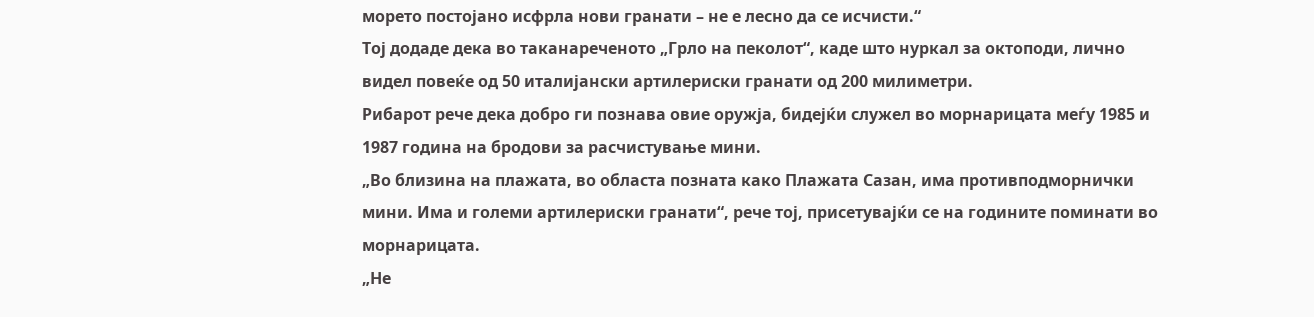морето постојано исфрла нови гранати – не е лесно да се исчисти.“
Тој додаде дека во таканареченото „Грло на пеколот“, каде што нуркал за октоподи, лично видел повеќе од 50 италијански артилериски гранати од 200 милиметри.
Рибарот рече дека добро ги познава овие оружја, бидејќи служел во морнарицата меѓу 1985 и 1987 година на бродови за расчистување мини.
„Во близина на плажата, во областа позната како Плажата Сазан, има противподморнички мини. Има и големи артилериски гранати“, рече тој, присетувајќи се на годините поминати во морнарицата.
„Не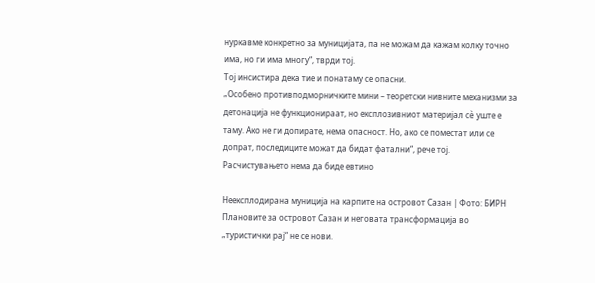нуркавме конкретно за муницијата, па не можам да кажам колку точно има, но ги има многу“, тврди тој.
Тој инсистира дека тие и понатаму се опасни.
„Особено противподморничките мини – теоретски нивните механизми за детонација не функционираат, но експлозивниот материјал сè уште е таму. Ако не ги допирате, нема опасност. Но, ако се поместат или се допрат, последиците можат да бидат фатални“, рече тој.
Расчистувањето нема да биде евтино

Неексплодирана муниција на карпите на островот Сазан | Фото: БИРН
Плановите за островот Сазан и неговата трансформација во „туристички рај“ не се нови.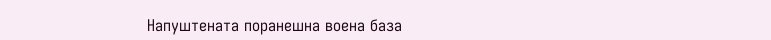Напуштената поранешна воена база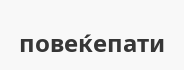повеќепати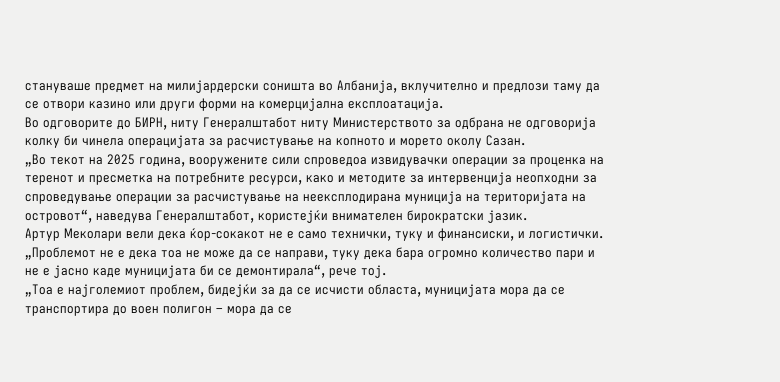стануваше предмет на милијардерски соништа во Албанија, вклучително и предлози таму да се отвори казино или други форми на комерцијална експлоатација.
Во одговорите до БИРН, ниту Генералштабот ниту Министерството за одбрана не одговорија колку би чинела операцијата за расчистување на копното и морето околу Сазан.
„Во текот на 2025 година, вооружените сили спроведоа извидувачки операции за проценка на теренот и пресметка на потребните ресурси, како и методите за интервенција неопходни за спроведување операции за расчистување на неексплодирана муниција на територијата на островот“, наведува Генералштабот, користејќи внимателен бирократски јазик.
Артур Меколари вели дека ќор-сокакот не е само технички, туку и финансиски, и логистички.
„Проблемот не е дека тоа не може да се направи, туку дека бара огромно количество пари и не е јасно каде муницијата би се демонтирала“, рече тој.
„Тоа е најголемиот проблем, бидејќи за да се исчисти областа, муницијата мора да се транспортира до воен полигон – мора да се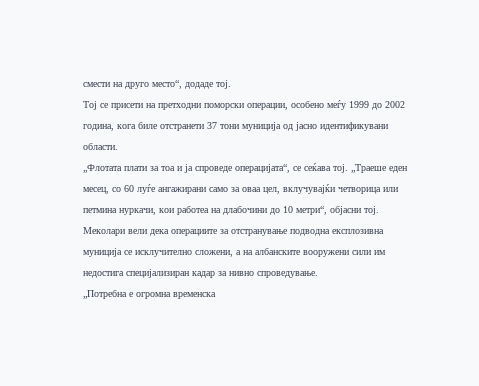смести на друго место“, додаде тој.
Тој се присети на претходни поморски операции, особено меѓу 1999 до 2002 година, кога биле отстранети 37 тони муниција од јасно идентификувани области.
„Флотата плати за тоа и ја спроведе операцијата“, се сеќава тој. „Траеше еден месец, со 60 луѓе ангажирани само за оваа цел, вклучувајќи четворица или петмина нуркачи, кои работеа на длабочини до 10 метри“, објасни тој.
Меколари вели дека операциите за отстранување подводна експлозивна муниција се исклучително сложени, а на албанските вооружени сили им недостига специјализиран кадар за нивно спроведување.
„Потребна е огромна временска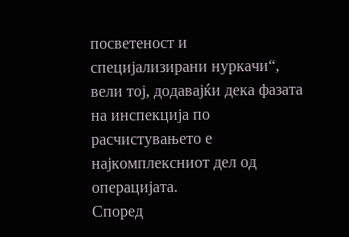посветеност и специјализирани нуркачи“, вели тој, додавајќи дека фазата на инспекција по расчистувањето е најкомплексниот дел од операцијата.
Според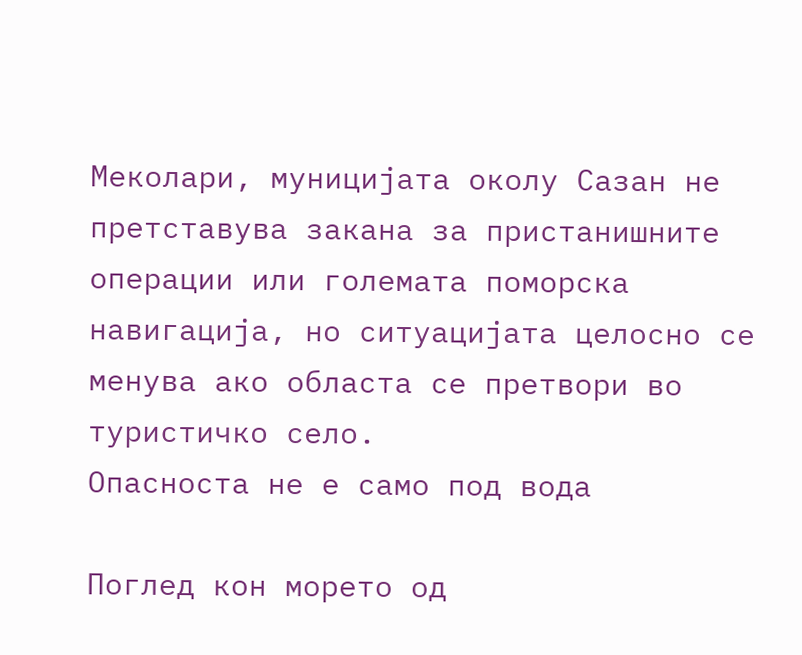Меколари, муницијата околу Сазан не претставува закана за пристанишните операции или големата поморска навигација, но ситуацијата целосно се менува ако областа се претвори во туристичко село.
Опасноста не е само под вода

Поглед кон морето од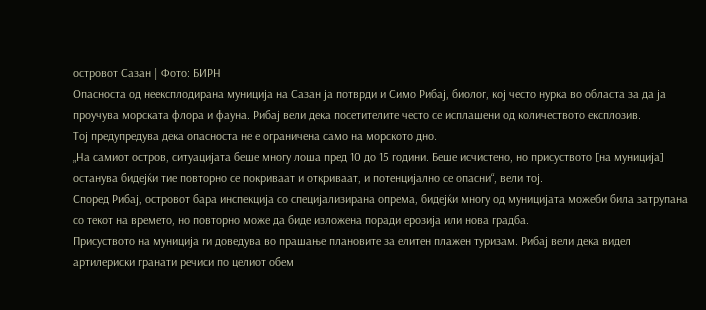островот Сазан | Фото: БИРН
Опасноста од неексплодирана муниција на Сазан ја потврди и Симо Рибај, биолог, кој често нурка во областа за да ја проучува морската флора и фауна. Рибај вели дека посетителите често се исплашени од количеството експлозив.
Тој предупредува дека опасноста не е ограничена само на морското дно.
„На самиот остров, ситуацијата беше многу лоша пред 10 до 15 години. Беше исчистено, но присуството [на муниција] останува бидејќи тие повторно се покриваат и откриваат, и потенцијално се опасни“, вели тој.
Според Рибај, островот бара инспекција со специјализирана опрема, бидејќи многу од муницијата можеби била затрупана со текот на времето, но повторно може да биде изложена поради ерозија или нова градба.
Присуството на муниција ги доведува во прашање плановите за елитен плажен туризам. Рибај вели дека видел артилериски гранати речиси по целиот обем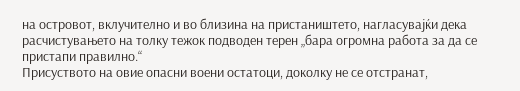на островот, вклучително и во близина на пристаништето, нагласувајќи дека расчистувањето на толку тежок подводен терен „бара огромна работа за да се пристапи правилно.“
Присуството на овие опасни воени остатоци, доколку не се отстранат,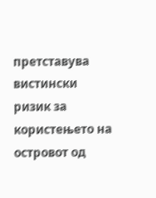претставува вистински ризик за користењето на островот од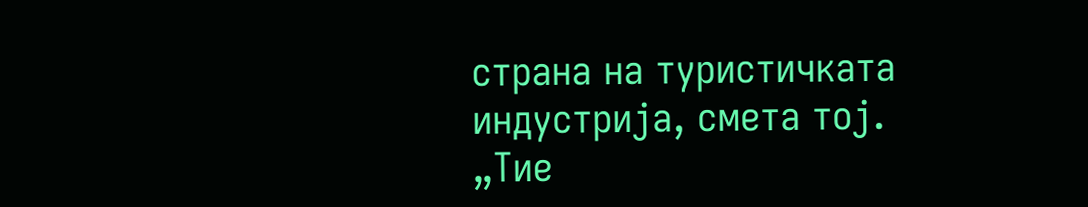страна на туристичката индустрија, смета тој.
„Тие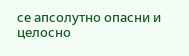се апсолутно опасни и целосно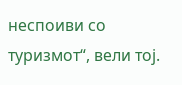неспоиви со туризмот“, вели тој.